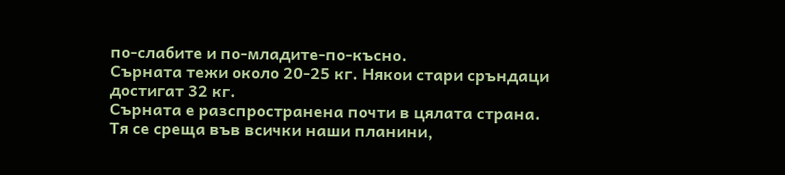по-слабите и по-младите-по-късно.
Сърната тежи около 20-25 кг. Някои стари сръндаци достигат 32 кг.
Сърната е разспространена почти в цялата страна. Тя се среща във всички наши планини,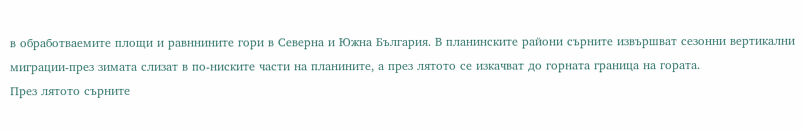в обработваемите площи и равннините гори в Северна и Южна България. В планинските райони сърните извършват сезонни вертикални миграции-през зимата слизат в по-ниските части на планините, а през лятото се изкачват до горната граница на гората.
През лятото сърните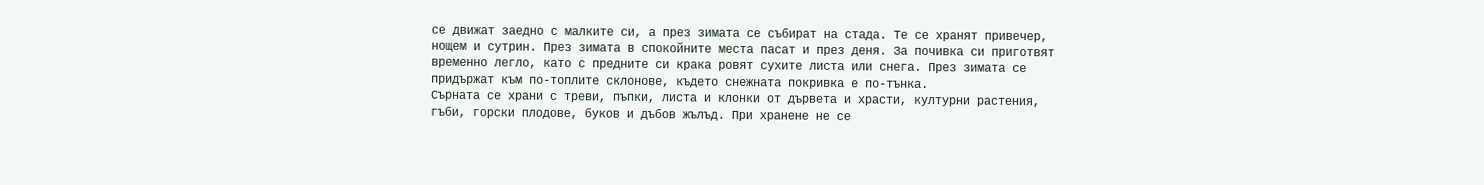се движат заедно с малките си, а през зимата се събират на стада. Те се хранят привечер, нощем и сутрин. През зимата в спокойните места пасат и през деня. За почивка си приготвят временно легло, като с предните си крака ровят сухите листа или снега. През зимата се придържат към по-топлите склонове, където снежната покривка е по-тънка.
Сърната се храни с треви, пъпки, листа и клонки от дървета и храсти, културни растения, гъби, горски плодове, буков и дъбов жълъд. При хранене не се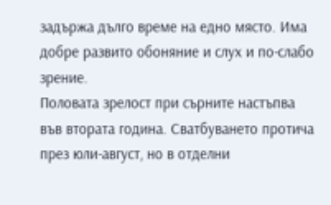задържа дълго време на едно място. Има добре развито обоняние и слух и по-слабо зрение.
Половата зрелост при сърните настъпва във втората година. Сватбуването протича през юли-август, но в отделни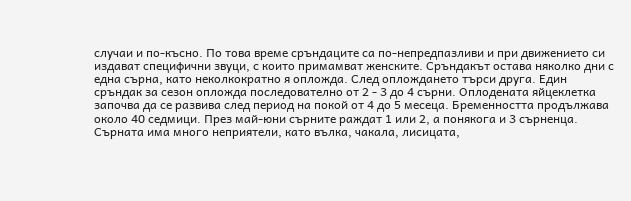случаи и по-късно. По това време сръндаците са по-непредпазливи и при движението си издават специфични звуци, с които примамват женските. Сръндакът остава няколко дни с една сърна, като неколкократно я опложда. След оплождането търси друга. Един сръндак за сезон опложда последователно от 2 - 3 до 4 сърни. Оплодената яйцеклетка започва да се развива след период на покой от 4 до 5 месеца. Бременността продължава около 40 седмици. През май-юни сърните раждат 1 или 2, а понякога и 3 сърненца.
Сърната има много неприятели, като вълка, чакала, лисицата,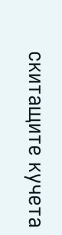скитащите кучета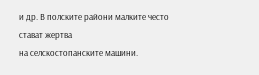и др. В полските райони малките често стават жертва
на селскостопанските машини.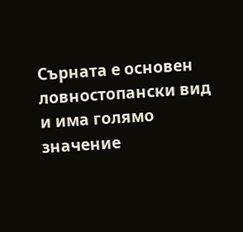Сърната е основен ловностопански вид и има голямо значение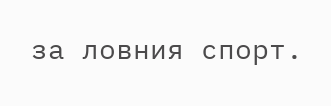за ловния спорт.